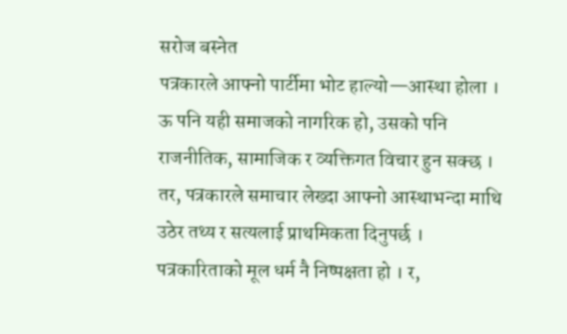सरोज बस्नेत
पत्रकारले आफ्नो पार्टीमा भोट हाल्यो—आस्था होला । ऊ पनि यही समाजको नागरिक हो, उसको पनि राजनीतिक, सामाजिक र व्यक्तिगत विचार हुन सक्छ । तर, पत्रकारले समाचार लेख्दा आफ्नो आस्थाभन्दा माथि उठेर तथ्य र सत्यलाई प्राथमिकता दिनुपर्छ ।
पत्रकारिताको मूल धर्म नै निष्पक्षता हो । र,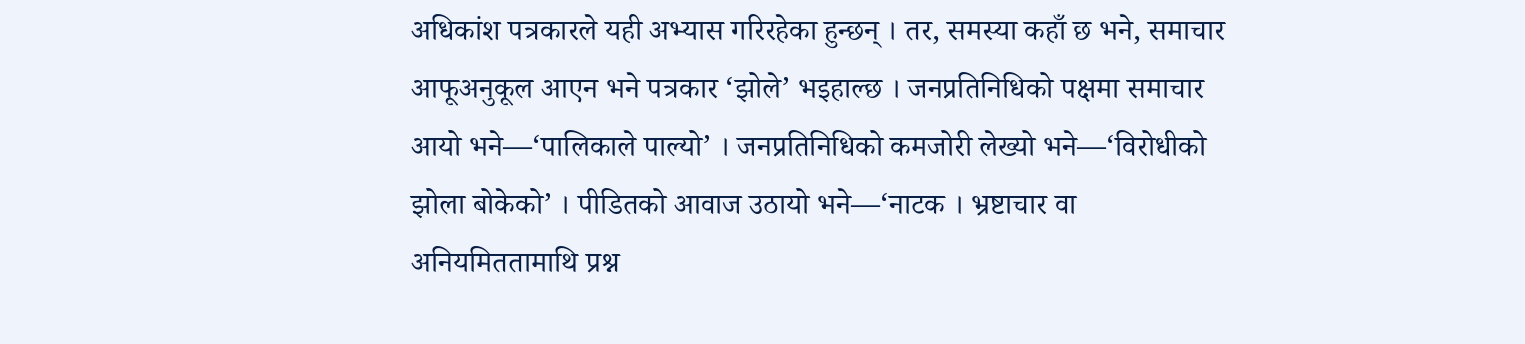अधिकांश पत्रकारले यही अभ्यास गरिरहेका हुन्छन् । तर, समस्या कहाँ छ भने, समाचार आफूअनुकूल आएन भने पत्रकार ‘झोले’ भइहाल्छ । जनप्रतिनिधिको पक्षमा समाचार आयो भने—‘पालिकाले पाल्यो’ । जनप्रतिनिधिको कमजोरी लेख्यो भने—‘विरोधीको झोला बोकेको’ । पीडितको आवाज उठायो भने—‘नाटक । भ्रष्टाचार वा अनियमिततामाथि प्रश्न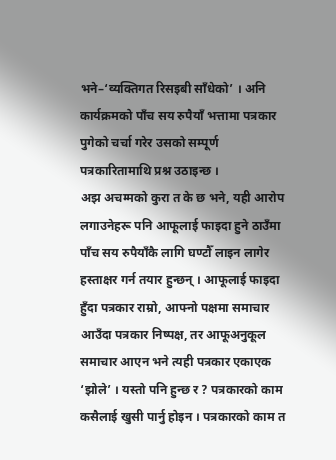भने–‘व्यक्तिगत रिसइबी साँधेको’ । अनि कार्यक्रमको पाँच सय रुपैयाँ भत्तामा पत्रकार पुगेको चर्चा गरेर उसको सम्पूर्ण पत्रकारितामाथि प्रश्न उठाइन्छ ।
अझ अचम्मको कुरा त के छ भने, यही आरोप लगाउनेहरू पनि आफूलाई फाइदा हुने ठाउँमा पाँच सय रुपैयाँकै लागि घण्टौँ लाइन लागेर हस्ताक्षर गर्न तयार हुन्छन् । आफूलाई फाइदा हुँदा पत्रकार राम्रो, आफ्नो पक्षमा समाचार आउँदा पत्रकार निष्पक्ष, तर आफूअनुकूल समाचार आएन भने त्यही पत्रकार एकाएक ‘झोले’ । यस्तो पनि हुन्छ र ? पत्रकारको काम कसैलाई खुसी पार्नु होइन । पत्रकारको काम त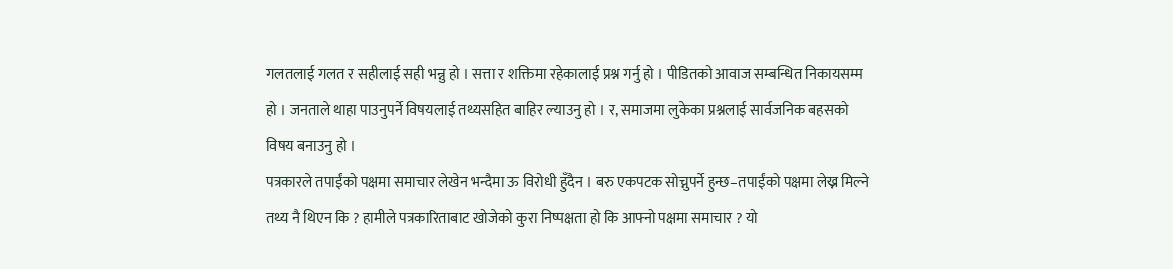गलतलाई गलत र सहीलाई सही भन्नु हो । सत्ता र शक्तिमा रहेकालाई प्रश्न गर्नु हो । पीडितको आवाज सम्बन्धित निकायसम्म हो । जनताले थाहा पाउनुपर्ने विषयलाई तथ्यसहित बाहिर ल्याउनु हो । र, समाजमा लुकेका प्रश्नलाई सार्वजनिक बहसको विषय बनाउनु हो ।
पत्रकारले तपाईंको पक्षमा समाचार लेखेन भन्दैमा ऊ विरोधी हुँदैन । बरु एकपटक सोच्नुपर्ने हुन्छ–तपाईंको पक्षमा लेख्न मिल्ने तथ्य नै थिएन कि ? हामीले पत्रकारिताबाट खोजेको कुरा निष्पक्षता हो कि आफ्नो पक्षमा समाचार ? यो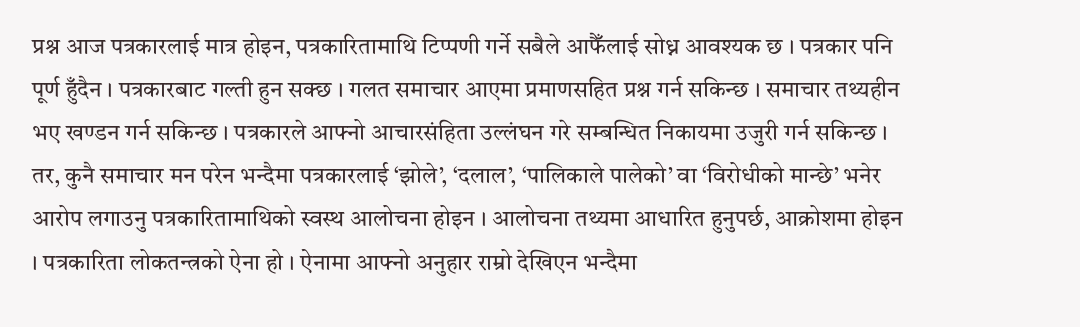प्रश्न आज पत्रकारलाई मात्र होइन, पत्रकारितामाथि टिप्पणी गर्ने सबैले आफैँलाई सोध्न आवश्यक छ । पत्रकार पनि पूर्ण हुँदैन । पत्रकारबाट गल्ती हुन सक्छ । गलत समाचार आएमा प्रमाणसहित प्रश्न गर्न सकिन्छ । समाचार तथ्यहीन भए खण्डन गर्न सकिन्छ । पत्रकारले आफ्नो आचारसंहिता उल्लंघन गरे सम्बन्धित निकायमा उजुरी गर्न सकिन्छ । तर, कुनै समाचार मन परेन भन्दैमा पत्रकारलाई ‘झोले’, ‘दलाल’, ‘पालिकाले पालेको’ वा ‘विरोधीको मान्छे’ भनेर आरोप लगाउनु पत्रकारितामाथिको स्वस्थ आलोचना होइन । आलोचना तथ्यमा आधारित हुनुपर्छ, आक्रोशमा होइन । पत्रकारिता लोकतन्त्रको ऐना हो । ऐनामा आफ्नो अनुहार राम्रो देखिएन भन्दैमा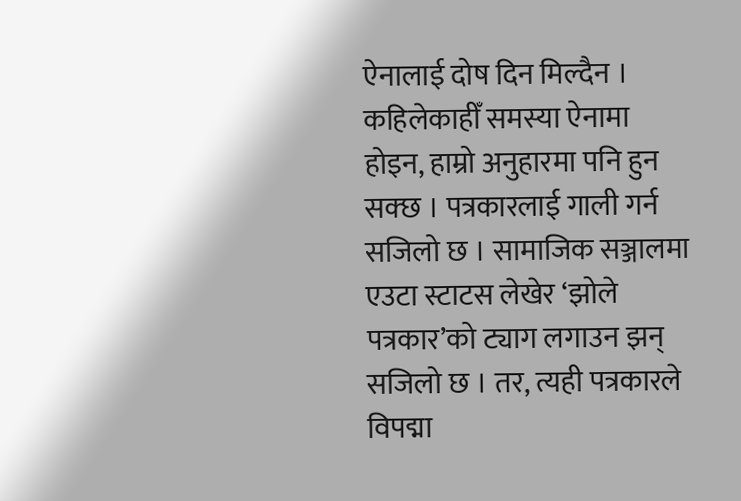ऐनालाई दोष दिन मिल्दैन । कहिलेकाहीँ समस्या ऐनामा होइन, हाम्रो अनुहारमा पनि हुन सक्छ । पत्रकारलाई गाली गर्न सजिलो छ । सामाजिक सञ्जालमा एउटा स्टाटस लेखेर ‘झोले पत्रकार’को ट्याग लगाउन झन् सजिलो छ । तर, त्यही पत्रकारले विपद्मा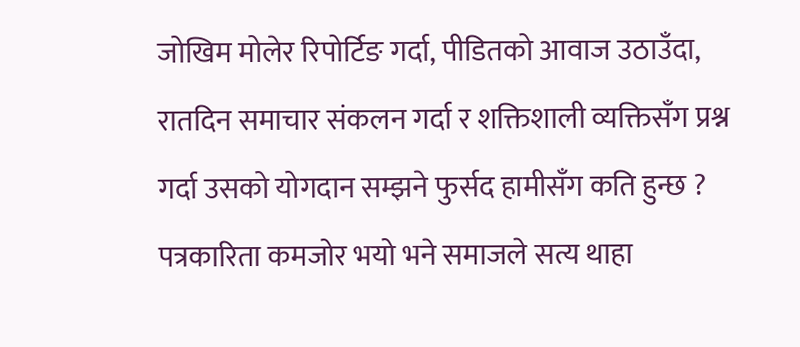जोखिम मोलेर रिपोर्टिङ गर्दा, पीडितको आवाज उठाउँदा, रातदिन समाचार संकलन गर्दा र शक्तिशाली व्यक्तिसँग प्रश्न गर्दा उसको योगदान सम्झने फुर्सद हामीसँग कति हुन्छ ? पत्रकारिता कमजोर भयो भने समाजले सत्य थाहा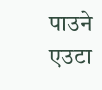पाउने एउटा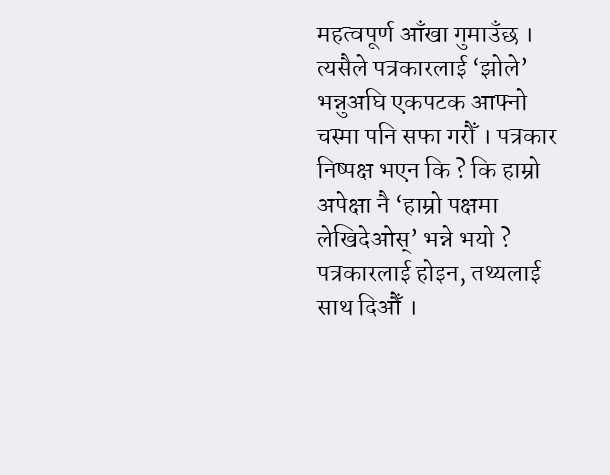महत्वपूर्ण आँखा गुमाउँछ । त्यसैले पत्रकारलाई ‘झोले’ भन्नुअघि एकपटक आफ्नो चस्मा पनि सफा गरौँ । पत्रकार निष्पक्ष भएन कि ? कि हाम्रो अपेक्षा नै ‘हाम्रो पक्षमा लेखिदेओस्’ भन्ने भयो ? पत्रकारलाई होइन, तथ्यलाई साथ दिऔँ ।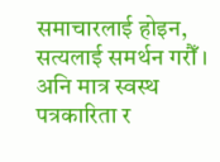समाचारलाई होइन, सत्यलाई समर्थन गरौँ । अनि मात्र स्वस्थ पत्रकारिता र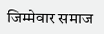जिम्मेवार समाज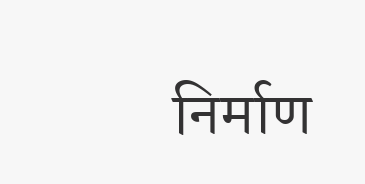निर्माण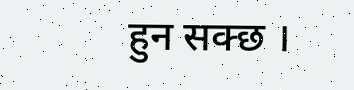हुन सक्छ ।